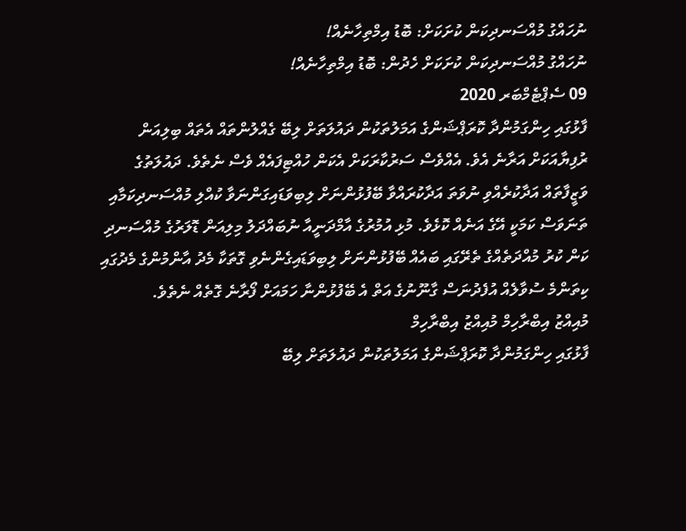ނުހައްގު މުއްސަނދިކަން ކުށަކަށް: ބޮޑު އިމްތިހާނެއް!
ނުހައްގު މުއްސަނދިކަން ކުށަކަށް ހެދުން: ބޮޑު އިމްތިހާނެއް!
09 ސެޕްޓެމްބަރ 2020
ފާޅުގައި ހިންގަމުންދާ ކޮރަޕްޝަންގެ އަމަލުތަކުން ދައުލަތަށް ލިބޭ ގެއްލުންތައް އެތައް ބިލިއަން ރުފިޔާއަކަށް އަރާނެ އެވެ. އެއްވެސް ސަރުކާރަކަށް އެކަން ހުއްޓިފައެއް ވެސް ނެތެވެ. ދައުލަތުގެ ވަޒީފާތައް އަދާކުރެއްވި ނުވަތަ އަދާކުރައްވާ ބޭފުޅުންނަށް ލިބިވަޑައިގަންނަވާ ކުއްލި މުއްސަނދިކަމާއި ތަނަވަސް ކަމަކީ އޭގެ އަނެއް ކޮޅެވެ. މުޅި އުމުރުގެ އާމްދަނީއާ ނުބައްދަލު މިލިއަން ޑޮލަރުގެ މުއްސަނދި ކަން ކުރު މުއްދަތެއްގެ ތެރޭގައި ބައެއް ބޭފުޅުންނަށް ލިބިވަޑައިގެންނެވި ގޮތަކާ މެދު އާންމުންގެ މެދުގައި ކިތަންމެ ސުވާލެއް އުފެދުނަސް ގާނޫނުގެ އަތް އެ ބޭފުޅުންނާ ހަމައަށް ފޯރާނެ ގޮތެއް ނެތެވެ.
މުއިއްޒު އިބްރާހިމް މުއިއްޒު އިބްރާހިމް
ފާޅުގައި ހިންގަމުންދާ ކޮރަޕްޝަންގެ އަމަލުތަކުން ދައުލަތަށް ލިބޭ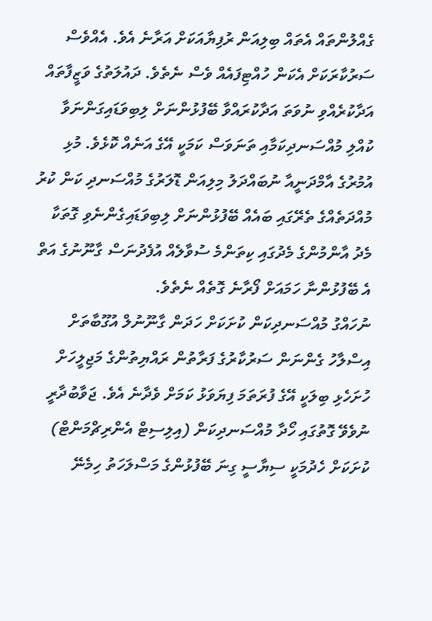ގެއްލުންތައް އެތައް ބިލިއަން ރުފިޔާއަކަށް އަރާނެ އެވެ. އެއްވެސް ސަރުކާރަކަށް އެކަން ހުއްޓިފައެއް ވެސް ނެތެވެ. ދައުލަތުގެ ވަޒީފާތައް އަދާކުރެއްވި ނުވަތަ އަދާކުރައްވާ ބޭފުޅުންނަށް ލިބިވަޑައިގަންނަވާ ކުއްލި މުއްސަނދިކަމާއި ތަނަވަސް ކަމަކީ އޭގެ އަނެއް ކޮޅެވެ. މުޅި އުމުރުގެ އާމްދަނީއާ ނުބައްދަލު މިލިއަން ޑޮލަރުގެ މުއްސަނދި ކަން ކުރު މުއްދަތެއްގެ ތެރޭގައި ބައެއް ބޭފުޅުންނަށް ލިބިވަޑައިގެންނެވި ގޮތަކާ މެދު އާންމުންގެ މެދުގައި ކިތަންމެ ސުވާލެއް އުފެދުނަސް ގާނޫނުގެ އަތް އެ ބޭފުޅުންނާ ހަމައަށް ފޯރާނެ ގޮތެއް ނެތެވެ.
ނުހައްގު މުއްސަނދިކަން ކުށަކަށް ހަދަން ގާނޫނުލް އުގޫބާތަށް އިސްލާހު ގެންނަން ސަރުކާރުގެ ފަރާތުން ރައްޔިތުންގެ މަޖިލީހަށް ހުށަހެޅި ބިލަކީ އޭގެ ފުރަތަމަ ފިޔަވަޅު ކަމަށް ވެދާނެ އެވެ. ޖަވާބުދާރީ ނުވެވޭ ގޮތުގައި ހޯދާ މުއްސަނދިކަން (އިލިސިޓް އެންރިޗްމަންޓް) ކުށަކަށް ހެދުމަކީ ސިޔާސީ ގިނަ ބޭފުޅުންގެ މަސްލަހަތު ހިމެނޭ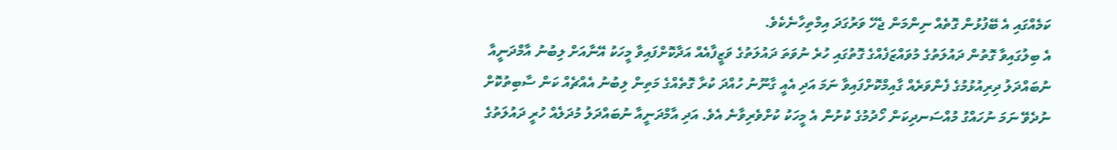ކަމެއްގައި އެ ބޭފުޅުން ގޮތެއް ނިންމަން ޖެހޭ ވަރުގަދަ އިމްތިހާނެކެވެ.
އެ ބިލުގައިވާ ގޮތުން ދައުލަތުގެ މުވައްޒަފެއްގެ ގޮތުގައި ހުރެ ނުވަތަ ދައުލަތުގެ ވަޒީފާއެއް އަދާކޮށްފައިވާ މީހަކު އޭނާއަށް ލިބުނު އާމްދަނީއާ ނުބައްދަލު ދިރިއުޅުމުގެ ފެންވަރެއް ގާއިމްކޮށްފައިވާ ނަމަ އަދި އެއީ ގާނޫނު ހުއްދަ ކުރާ ގޮތެއްގެ މަތިން ލިބުނު އެއްޗެއް ކަން ސާބިތުކޮށް ނުދެވޭ ނަމަ ނުހައްގު މުއްސަނދިކަން ހޯދުމުގެ ކުށުން އެ މީހަކު ކުށްވެރިވާނެ އެވެ. އަދި އާމްދަނީއާ ނުބައްދަލު މުދަލެއް ހުރީ ދައުލަތުގެ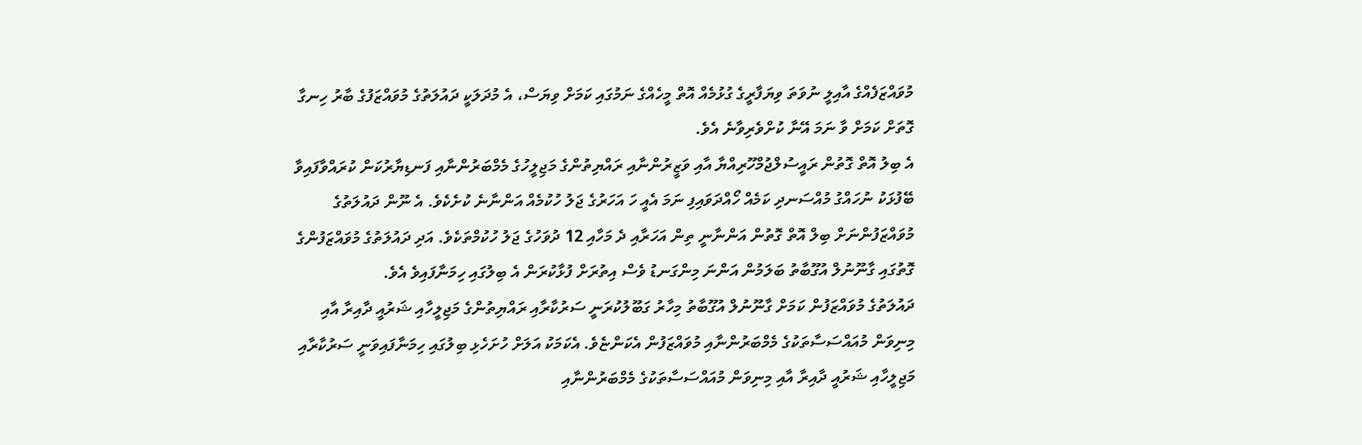މުވައްޒަފެއްގެ އާއިލީ ނުވަތަ ވިޔަފާރީގެ ގުޅުމެއް އޮތް މީހެއްގެ ނަމުގައި ކަމަށް ވިޔަސް، އެ މުދަލަކީ ދައުލަތުގެ މުވައްޒަފުގެ ބާރު ހިނގާ ގޮތަށް ކަމަށް ވާ ނަމަ އޭނާ ކުށްވެރިވާނެ އެވެ.
އެ ބިލު އޮތް ގޮތުން ރައީސުލްޖުމްހޫރިއްޔާ އާއި ވަޒީރުންނާއި ރައްޔިތުންގެ މަޖިލީހުގެ މެމްބަރުންނާއި ފަނޑިޔާރުކަން ކުރައްވާފައިވާ ބޭފުޅަކު ނުހައްގު މުއްސަނދި ކަމެއް ހޯއްދަވައިފި ނަމަ އެއީ ހަ އަހަރުގެ ޖަލު ހުކުމެއް އަންނާނެ ކުށެކެވެ. އެ ނޫން ދައުލަތުގެ މުވައްޒަފުންނަށް ބިލް އޮތް ގޮތުން އަންނާނީ ތިން އަހަރާއި ދެ މަހާއި 12 ދުވަހުގެ ޖަލު ހުކުމްތަކެވެ. އަދި ދައުލަތުގެ މުވައްޒަފުންގެ ގޮތުގައި ގާނޫނުލް އުގޫބާތު ބަލަމުން އަންނަ މިންގަނޑު ވެސް އިތުރަށް ފުޅާކުރަން އެ ބިލުގައި ހިމަނާފައިވެ އެވެ.
ދައުލަތުގެ މުވައްޒަފުން ކަމަށް ގާނޫނުލް އުގޫބާތު މިހާރު ގަބޫލުކުރަނީ ސަރުކާރާއި ރައްޔިތުންގެ މަޖިލީހާއި ޝަރުއީ ދާއިރާ އާއި މިނިވަން މުއައްސަސާތަކުގެ މެމްބަރުންނާއި މުވައްޒަފުން އެކަންޏެވެ. އެކަމަކު އަލަށް ހުށަހެޅި ބިލުގައި ހިމަނާފައިވަނީ ސަރުކާރާއި މަޖިލީހާއި ޝަރުއީ ދާއިރާ އާއި މިނިވަން މުއައްސަސާތަކުގެ މެމްބަރުންނާއި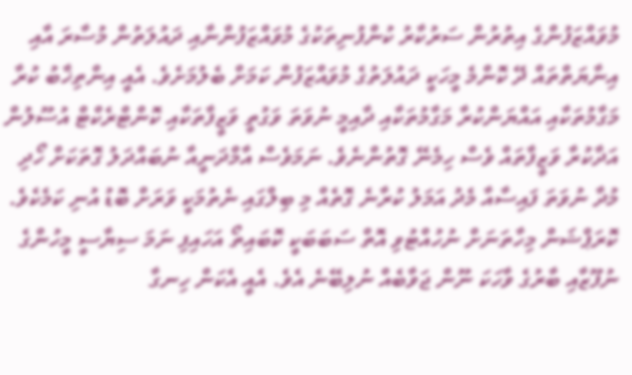މުވައްޒަފުންގެ އިތުރުން ސަރުކާރު ކުންފުނިތަކުގެ މުވައްޒަފުންނާއި ދައުލަތުން މުސާރަ އާއި އިނާޔަތްތައް ދޭ ކޮންމެ މީހަކީ ދައުލަތުގެ މުވައްޒަފުން ކަމަށް ބެލުމަށެވެ. އެއީ އިންތިޚާބު ކުރާ މަގާމުތަކާއި އައްޔަންކުރާ މަގާމުތަކާއި ދާއިމީ ނުވަތަ ވަގުތީ ވަޒީފާތަކާއި ކޮންޓްރެކްޓް އުސޫލުން އަދާކުރާ ވަޒީފާތައް ވެސް ހިމެނޭ ގޮތުންނެވެ. ނަމަވެސް އާމްދަނީއާ ނުބައްދަލު ގޮތަކަށް ހޯދި މުދާ ނުވަތަ ފައިސާއާ މެދު އަމަލު ކުރާނެ ގޮތެއް މި ބިލްގައި ނެތުމަކީ ވަރަށް ބޮޑު އުނި ކަމެކެވެ.
ކޮރަޕްޝަން މިހާތަނަށް ނުހުއްޓުވި އޮތް ސަބަބަކީ ކޮބައިތޯ އަހައިފި ނަމަ ސިޔާސީ މީހުންގެ ނުފޫޒާއި ބާރުގެ ވާހަކަ ނޫން ޖަވާބެއް ނުލިބޭނެ އެވެ. އެއީ އެކަން ހިނގާ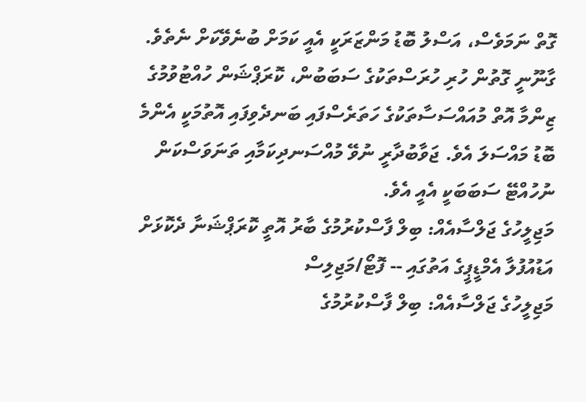ގޮތް ނަމަވެސް، އަސްލު ބޮޑު މަންޒަރަކީ އެއީ ކަމަށް ބުނެވޭކަށް ނެތެވެ. ގާނޫނީ ގޮތުން ހުރި ހުރަސްތަކުގެ ސަބަބުން، ކޮރަޕްޝަން ހުއްޓުވުމުގެ ޒިންމާ އޮތް މުއައްސަސާތަކުގެ ހަތަރެސްފައި ބަނދެވިފައި އޮތުމަކީ އެންމެ ބޮޑު މައްސަލަ އެވެ. ޖަވާބުދާރީ ނުވޭ މުއްސަނދިކަމާއި ތަނަވަސްކަން ނުހުއްޓޭ ސަބަބަކީ އެއީ އެވެ.
މަޖިލީހުގެ ޖަލްސާއެއް: ބިލް ފާސްކުރުމުގެ ބާރު އޮތީ ކޮރަޕްޝަނާ ދެކޮޅަށް އަޑުއުފުލާ އެމްޑީޕީގެ އަތުގައި -- ފޮޓޯ/މަޖިލިސް
މަޖިލީހުގެ ޖަލްސާއެއް: ބިލް ފާސްކުރުމުގެ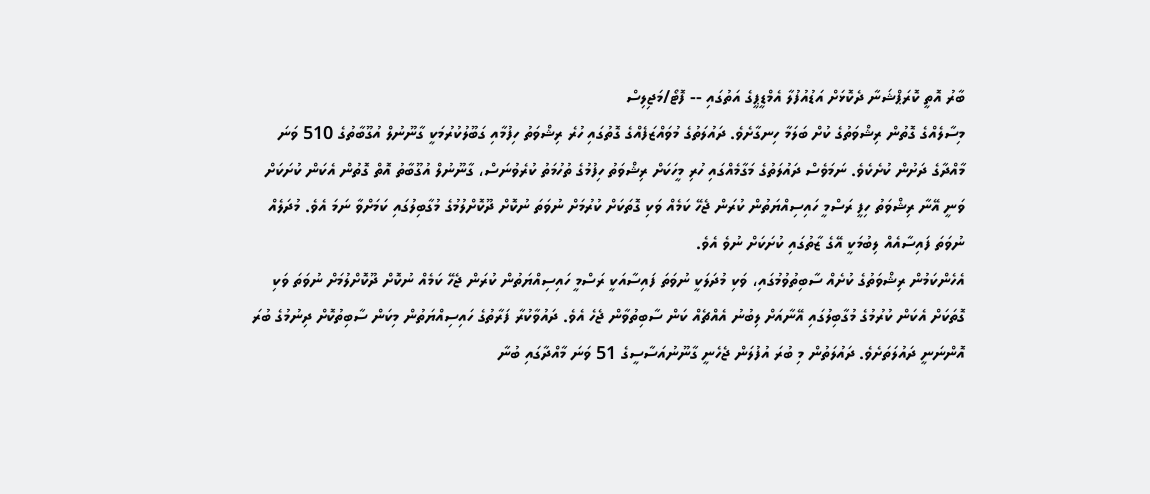ބާރު އޮތީ ކޮރަޕްޝަނާ ދެކޮޅަށް އަޑުއުފުލާ އެމްޑީޕީގެ އަތުގައި -- ފޮޓޯ/މަޖިލިސް
މިސާލެއްގެ ގޮތުން ރިޝްވަތުގެ ކުށް ބަލަމާ ހިނގާށެވެ. ދައުލަތުގެ މުވައްޒަފެއްގެ ގޮތުގައި ހުރެ ރިޝްވަތު ހިފުމާއި ގަބޫލުކުރުމަކީ ގާނޫނުލް އުގޫބާތުގެ 510 ވަނަ މާއްދާގެ ދަށުން ކުށެކެވެ. ނަމަވެސް ދައުލަތުގެ މަގާމެއްގައި ހުރި މީހަކަށް ރިޝްވަތު ހިފުމުގެ ތުހުމަތު ކުރެވުނަސް، ގާނޫނުލް އުގޫބާތު އޮތް ގޮތުން އެކަން ކުށަކަށް ވަނީ އޭނާ ރިޝްވަތު ހިފީ ރަސްމީ ހައިސިއްޔަތުން ކުރަން ޖެހޭ ކަމެއް ވަކި ގޮތަކަށް ކުރުމަށް ނުވަތަ ނުކޮށް ދޫކޮށްލުމުގެ މުގާބިލުގައި ކަމަށްވާ ނަމަ އެވެ. މުދަލެއް ނުވަތަ ފައިސާއެއް ލިބުމަކީ އޭގެ ޒާތުގައި ކުށަކަށް ނުވެ އެވެ.
އެހެންކަމުން ރިޝްވަތުގެ ކުށެއް ސާބިތުވުމުގައި، ވަކި މުދަލަކީ ނުވަތަ ފައިސާއަކީ ރަސްމީ ހައިސިއްޔަތުން ކުރަން ޖެހޭ ކަމެއް ނުކޮށް ދޫކޮށްލުމަށް ނުވަތަ ވަކި ގޮތަކަށް އެކަން ކުރުމުގެ މުގާބިލުގައި އޭނާއަށް ލިބުނު އެއްޗެއް ކަން ސާބިތުވާން ޖެހެ އެވެ. ދައުވާކުރާ ފަރާތުގެ ހައިސިއްޔަތުން މިކަން ސާބިތުކޮށް ދިނުމުގެ ބުރަ އޮންނަނީ ދައުލަތަށެވެ. ދައުލަތުން މި ބުރަ އުފުލަން ޖެހެނީ ގާނޫނުއަސާސީގެ 51 ވަނަ މާއްދާގައި ބުނާ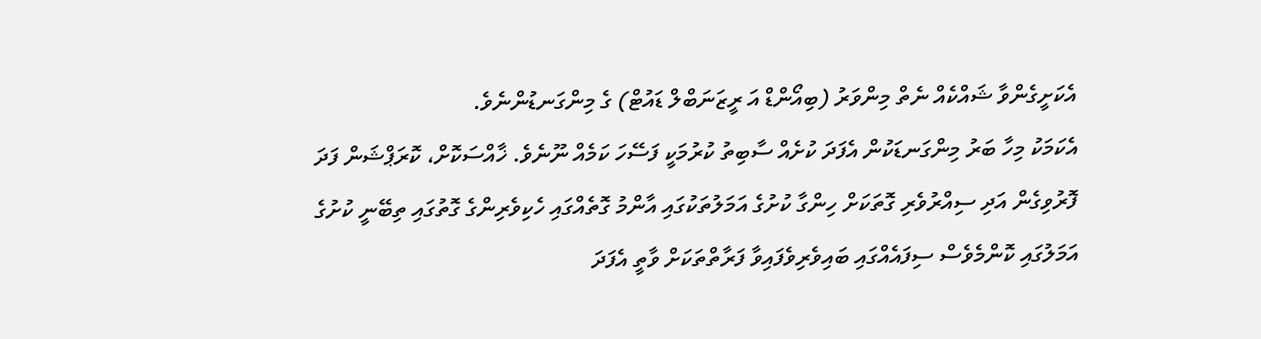އެކަށީގެންވާ ޝައްކެއް ނެތް މިންވަރު (ބިއޯންޑް އަ ރީޒަނަބްލް ޑައުޓް) ގެ މިންގަނޑުންނެވެ.
އެކަމަކު މިހާ ބަރު މިންގަނޑަކުން އެފަދަ ކުށެއް ސާބިތު ކުރުމަކީ ފަސޭހަ ކަމެއް ނޫނެވެ. ޚާއްސަކޮށް، ކޮރަޕްޝަން ފަދަ ފޮރުވިގެން އަދި ސިއްރުވެރި ގޮތަކަށް ހިންގާ ކުށުގެ އަމަލުތަކުގައި އާންމު ގޮތެއްގައި ހެކިވެރިންގެ ގޮތުގައި ތިބޭނީ ކުށުގެ އަމަލުގައި ކޮންމެވެސް ސިފައެއްގައި ބައިވެރިވެފައިވާ ފަރާތްތަކަށް ވާތީ އެފަދަ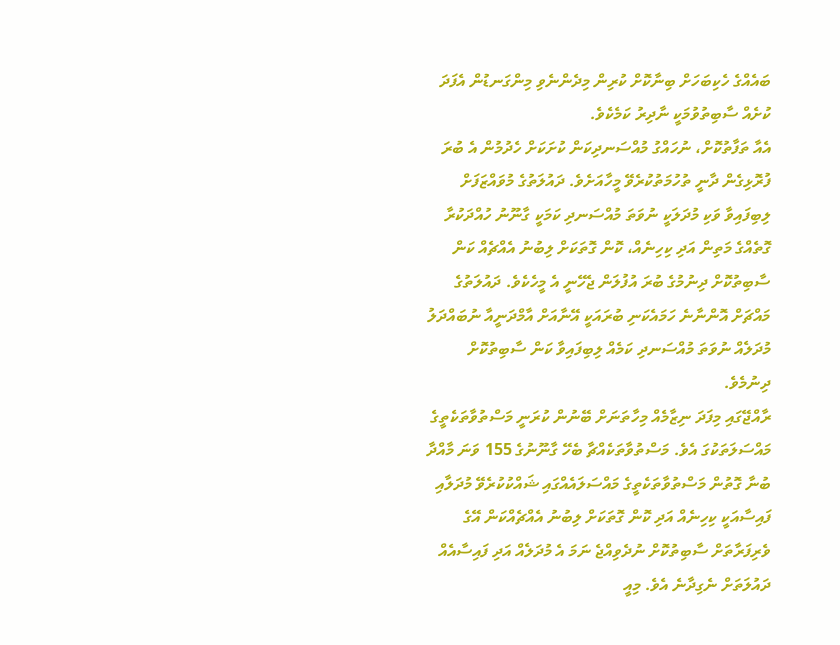ބައެއްގެ ހެކިބަހަށް ބިނާކޮށް ކުރިން މިދެންނެވި މިންގަނޑުން އެފަދަ ކުށެއް ސާބިތުވުމަކީ ނާދިރު ކަމެކެވެ.
އެއާ ތަފާތުކޮށް، ނުހައްގު މުއްސަނދިކަން ކުށަކަށް ހެދުމުން އެ ބުރަ ފުރޮޅިގެން ދާނީ ތުހުމަތުކުރެވޭ މީހާއަށެވެ. ދައުލަތުގެ މުވައްޒަފަށް ލިބިފައިވާ ވަކި މުދަލަކީ ނުވަތަ މުއްސަނދި ކަމަކީ ގާނޫނު ހުއްދަކުރާ ގޮތެއްގެ މަތިން އަދި ކިހިނެއް، ކޮން ގޮތަކަށް ލިބުނު އެއްޗެއް ކަން ސާބިތުކޮށް ދިނުމުގެ ބުރަ އުފުލަން ޖެހޭނީ އެ މީހެކެވެ. ދައުލަތުގެ މައްޗަށް އޮންނާނެ ހަމައެކަނި ބުރައަކީ އޭނާއަށް އާމްދަނީއާ ނުބައްދަލު މުދަލެއް ނުވަތަ މުއްސަނދި ކަމެއް ލިބިފައިވާ ކަން ސާބިތުކޮށް ދިނުމެވެ.
ރާއްޖޭގައި މިފަދަ ނިޒާމެއް މިހާތަނަށް ބޭނުން ކުރަނީ މަސްތުވާތަކެތީގެ މައްސަލަތަކުގަ އެވެ. މަސްތުވާތަކެއްޗާ ބެހޭ ގާނޫނުގެ 155 ވަނަ މާއްދާ ބުނާ ގޮތުން މަސްތުވާތަކެތީގެ މައްސަލައެއްގައި ޝައްކުކުރެވޭ މުދަލާއި ފައިސާއަކީ ކިހިނެއް އަދި ކޮން ގޮތަކަށް ލިބުނު އެއްޗެއްކަން އޭގެ ވެރިފަރާތަށް ސާބިތުކޮށް ނުދެވިއްޖެ ނަމަ އެ މުދަލެއް އަދި ފައިސާއެއް ދައުލަތަށް ނެގިދާނެ އެވެ. މިއީ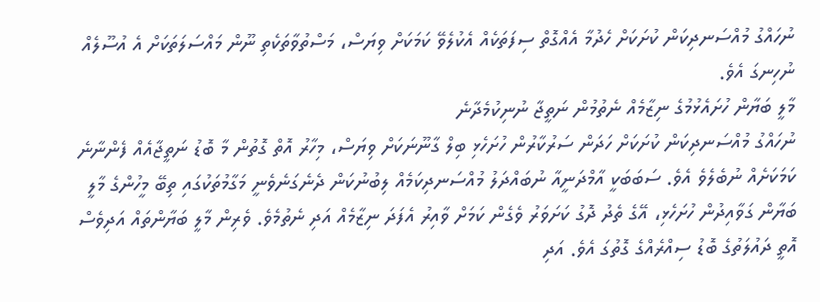ނުހައްގު މުއްސަނދިކަން ކުށަކަށް ހެދުމާ އެއްގޮތް ސިފަތަކެއް އެކުލެވޭ ކަމަކަށް ވިޔަސް، މަސްތުވާތަކެތި ނޫން މައްސަލަތަކަށް އެ އުސޫލެއް ނުހިނގަ އެވެ.
މާލީ ބަޔާން ހުށައެޅުމުގެ ނިޒާމެއް ނެތުމުން ނަތީޖާ ނުނިކުމެދާނެ
ނުހައްގު މުއްސަނދިކަން ކުށަކަށް ހަދަން ސަރުކާރުން ހުށަހެޅި ބިލް ގާނޫނަކަށް ވިޔަސް، މިހާރު އޮތް ގޮތުން މާ ބޮޑު ނަތީޖާއެއް ފެންނާނެ ކަމަކަށެއް ނުބެލެވެ އެވެ. ސަބަބަކީ އާމްދަނީއާ ނުބައްދަލު މުއްސަނދިކަމެއް ލިބުނުކަން ދެނެގަނެވެނީ މަގާމުތަކުގައި ތިބޭ މީހުންގެ މާލީ ބަޔާން ގަވާއިދުން ހުށަހެޅި، އޭގެ ތެދު ދޮގު ކަށަވަރު ވެގެން ކަމަށް ވާއިރު އެފަދަ ނިޒާމެއް އަދި ނެތުމެވެ. ވެރިން މާލީ ބަޔާންތައް އަދިވެސް އޮތީ ދައުލަތުގެ ބޮޑު ސިއްރެއްގެ ގޮތުގަ އެވެ. އަދި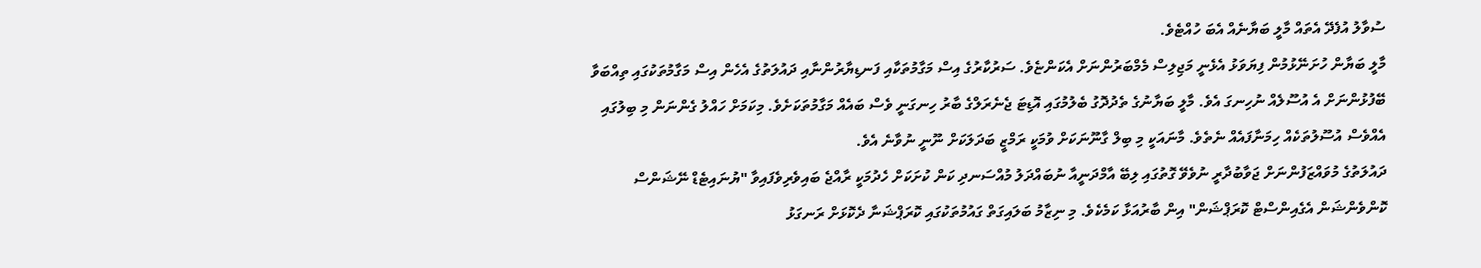ސުވާލު އުފެދޭ އެތައް މާލީ ބަޔާނެއް އެބަ ހުއްޓެވެ.
މާލީ ބަޔާން ހުށަނޭޅުމުން ފިޔަވަޅު އެޅެނީ މަޖިލިސް މެމްބަރުންނަށް އެކަންޏެވެ. ސަރުކާރުގެ އިސް މަގާމުތަކާއި ފަނޑިޔާރުންނާއި ދައުލަތުގެ އެހެން އިސް މަގާމުތަކުގައި ތިއްބަވާ ބޭފުޅުންނަށް އެ އުސޫލެއް ނުހިނގަ އެވެ. މާލީ ބަޔާނުގެ ތެދުދޮގު ބެލުމުގައި އޮޑިޓަ ޖެނެރަލްގެ ބާރު ހިނގަނީ ވެސް ބައެއް މަގާމުތަކަށެވެ. މިކަމަށް ހައްލު ގެންނަން މި ބިލުގައި އެއްވެސް އުސޫލުތަކެއް ހިމަނާފައެއް ނެތެވެ. މާނައަކީ މި ބިލް ގާނޫނަކަށް ވުމަކީ ރަމްޒީ ބަދަލަކަށް ނޫނީ ނުވާނެ އެވެ.
ދައުލަތުގެ މުވައްޒަފުންނަށް ޖަވާބުދާރީ ނުވެވޭ ގޮތުގައި ލިބޭ އާމްދަނީއާ ނުބައްދަލު މުއްސަނދި ކަން ކުށަކަށް ހެދުމަކީ ރާއްޖެ ބައިވެރިވެފައިވާ "ޔުނައިޓެޑް ނޭޝަންސް ކޮންވެންޝަން އެގެއިންސްޓް ކޮރަޕްޝަން" އިން ބާރުއަޅާ ކަމެކެވެ. މި ނިޒާމު ބަލައިގަތް ގައުމުތަކުގައި ކޮރަޕްޝަނާ ދެކޮޅަށް ރަނގަޅު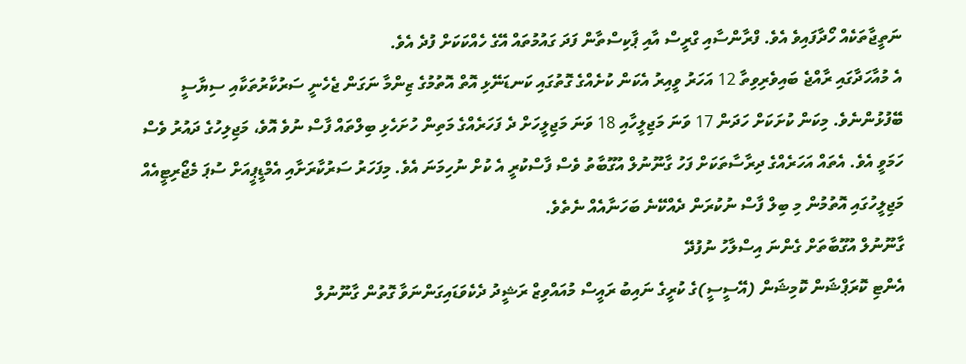ނަތީޖާތަކެއް ހޯދާފައިވެ އެވެ. ފްރާންސާއި ގްރީސް އާއި ޕާކިސްތާން ފަދަ ގައުމުތައް އޭގެ ހެއްކަކަށް ފުދެ އެވެ.
އެ މުއާހަދާގައި ރާއްޖެ ބައިވެރިވިތާ 12 އަހަރު ވީއިރު އެކަން ކުށެއްގެ ގޮތުގައި ކަނޑަނޭޅި އޮތް އޮތުމުގެ ޒިންމާ ނަގަން ޖެހެނީ ސަރުކާރުތަކާއި ސިޔާސީ ބޭފުޅުންނެވެ. މިކަން ކުށަކަށް ހަދަން 17 ވަނަ މަޖިލީހާއި 18 ވަނަ މަޖިލީހަށް ދެ ފަހަރެއްގެ މަތިން ހުށަހެޅި ބިލްތައް ފާސް ނުވެ އޮވެ، މަޖިލިހުގެ ދައުރު ވެސް ހަމަވީ އެވެ. އެތައް އަހަރެއްގެ ދިރާސާތަކަށް ފަހު ގާނޫނުލް އުގޫބާތު ވެސް ފާސްކުރީ އެ ކުށް ނުހިމަނަ އެވެ. މިފަހަރު ސަރުކާރަށާއި އެމްޑީޕީއަށް ސުޕަ މެޖޯރިޓީއެއް މަޖިލީހުގައި އޮތުމުން މި ބިލް ފާސް ނުކުރަން ދެއްކޭނެ ބަހަނާއެއް ނެތެވެ.
ގާނޫނުލް އުގޫބާތަށް ގެންނަ އިސްލާހު ނުފުދޭ
އެންޓި ކޮރަޕްޝަން ކޮމިޝަން (އޭސީސީ)ގެ ކުރީގެ ނައިބު ރައީސް މުއައްވިޒް ރަޝީދު ދެކެވަޑައިގަންނަވާ ގޮތުން ގާނޫނުލް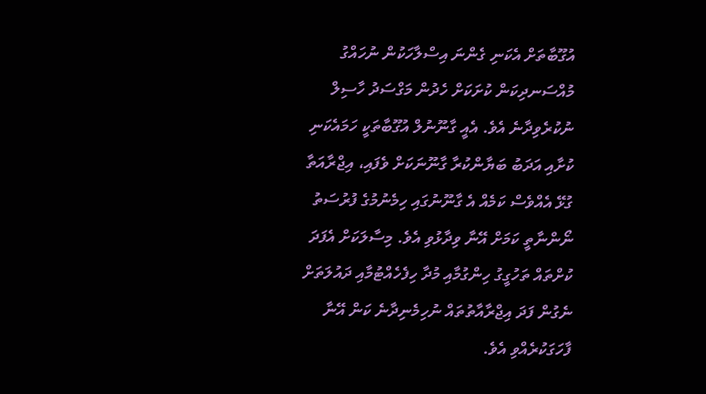އުގޫބާތަށް އެކަނި ގެންނަ އިސްލާހަކުން ނުހައްގު މުއްސަނދިކަން ކުށަކަށް ހެދުން މަގްސަދު ހާސިލް ނުކުރެވިދާނެ އެވެ. އެއީ ގާނޫނުލް އުގޫބާތަކީ ހަމައެކަނި ކުށާއި އަދަބު ބަޔާންކުރާ ގާނޫނަކަށް ވެފައި، އިޖްރާއަތާ ގުޅޭ އެއްވެސް ކަމެއް އެ ގާނޫނުގައި ހިމެނުމުގެ ފުރުސަތު ނޯންނާތީ ކަމަށް އޭނާ ވިދާޅުވި އެވެ. މިސާލަކަށް އެފަދަ ކުށްތައް ތަހުގީގު ހިންގުމާއި މުދާ ހިފެހެއްޓުމާއި ދައުލަތަށް ނެގުން ފަދަ އިޖްރާއާތުތައް ނުހިމެނިދާނެ ކަން އޭނާ ފާހަގަކުރެއްވި އެވެ.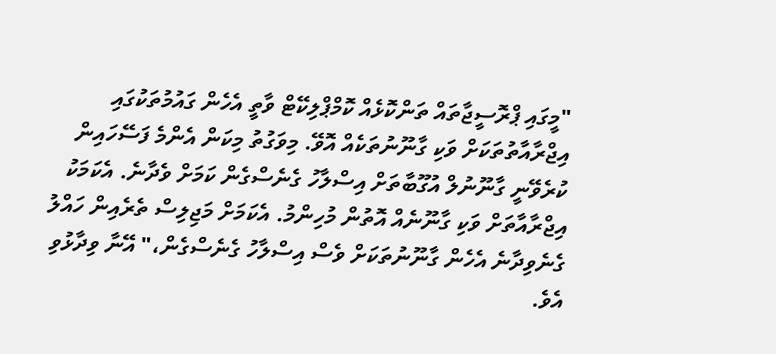"މީގައި ޕްރޮސީޖާތައް ތަންކޮޅެއް ކޮމްޕްލިކޭޓް ވާތީ އެހެން ގައުމުތަކުގައި އިޖްރާއާތުތަކަށް ވަކި ގާނޫނުތަކެއް އޮވޭ. މިވަގުތު މިކަން އެންމެ ފަސޭހައިން ކުރެވޭނީ ގާނޫނުލް އުގޫބާތަށް އިސްލާހު ގެނެސްގެން ކަމަށް ވެދާނެ. އެކަމަކު އިޖްރާއާތަށް ވަކި ގާނޫނެއް އޮތުން މުހިންމު. އެކަމަށް މަޖިލިސް ތެރެއިން ހައްލު ގެނެވިދާނެ އެހެން ގާނޫނުތަކަށް ވެސް އިސްލާހު ގެނެސްގެން،" އޭނާ ވިދާޅުވި އެވެ.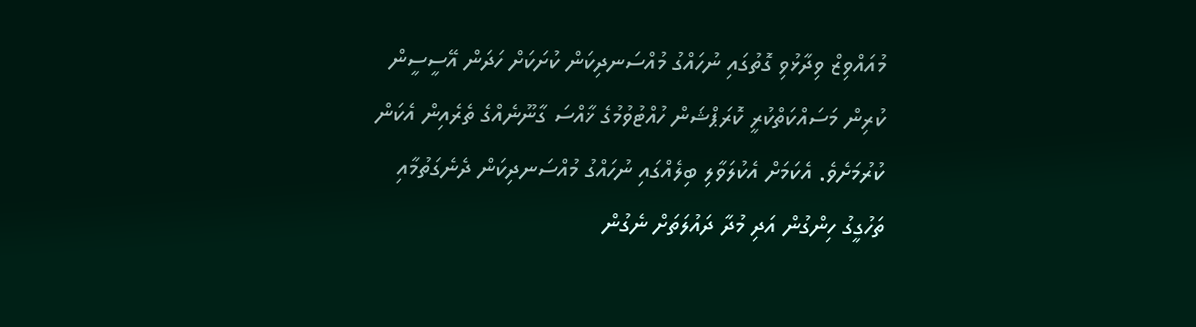މުއައްވިޒް ވިދާޅުވި ގޮތުގައި ނުހައްގު މުއްސަނދިކަން ކުށަކަށް ހަދަން އޭސީސީން ކުރިން މަސައްކަތްކުރީ ކޮރަޕްޝަން ހުއްޓުވުމުގެ ޚާއްސަ ގާނޫނެއްގެ ތެރެއިން އެކަން ކުރުމަށެވެ. އެކަމަށް އެކުލަވާލި ބިލެއްގައި ނުހައްގު މުއްސަނދިކަން ދެނެގަތުމާއި ތަހުގީގު ހިންގުން އަދި މުދާ ދައުލަތަށް ނެގުން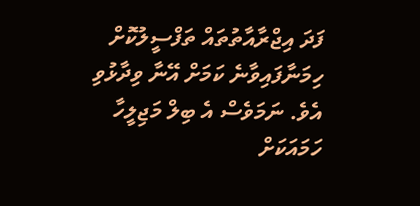ފަދަ އިޖްރާއާތުތައް ތަފްސީލުކޮށް ހިމަނާފައިވާނެ ކަމަށް އޭނާ ވިދާޅުވި އެވެ. ނަމަވެސް އެ ބިލް މަޖިލީހާ ހަމައަކަށް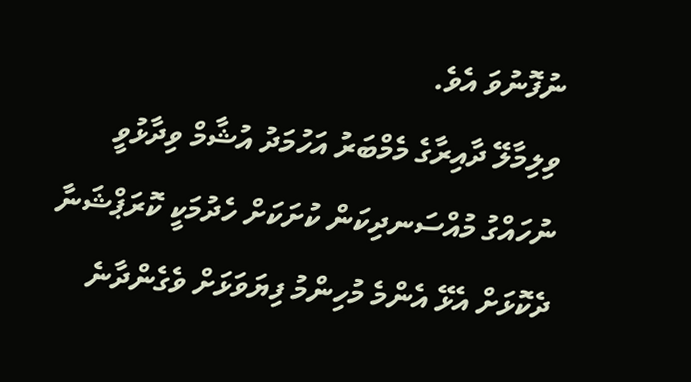ނުފޮނުވަ އެވެ.
ވިލިމާލޭ ދާއިރާގެ މެމްބަރު އަހުމަދު އުޝާމް ވިދާޅުވީ ނުހައްގު މުއްސަނދިކަން ކުށަކަށް ހެދުމަކީ ކޮރަޕްޝަނާ ދެކޮޅަށް އެޅޭ އެންމެ މުހިންމު ފިޔަވަޅަށް ވެގެންދާނެ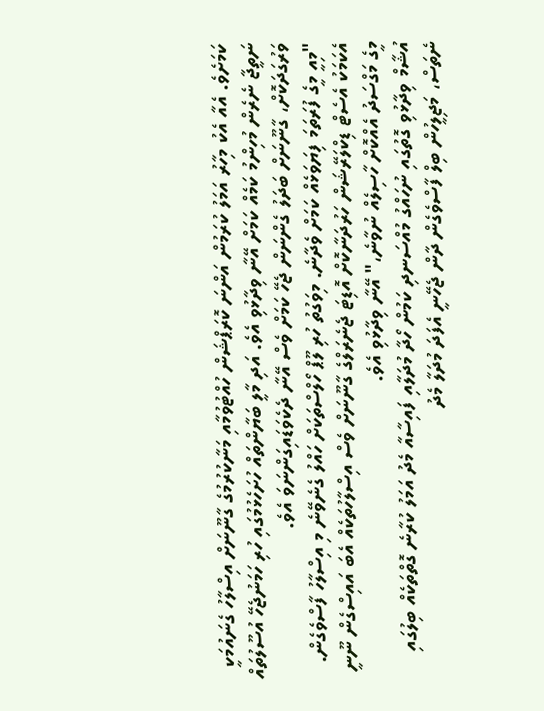ކަމަށެވެ. އެއާ އެކު މިހާރު އަމަލު ކުރަމުން އަންނަ ކޮރަޕްޝަން ހުއްޓުވުމާއި މަނާކުރުމުގެ ގާނޫނަށް އިސްލާހު ގެނައުމަކީ ނަތީޖާ ނެރެން މުހިންމު ކަމެއް ކަމަށް އޭނާ ވިދާޅުވި އެވެ. އަދި މާލީ ބަޔާންތައް ހުށަހެޅުމުގައި ހުރި ހަމަނުޖެހޭ އުސޫލުތައް ވަރުގަދަކޮށް، ގާނޫނަށް ބަދަލު ގެންނަން ޖެހޭ ކަމަށް ވެސް އޭނާ ދެކެވަޑައިގަންނަވަ އެވެ.
"މިއީ މީގެ ފުރަތަމަ ފިޔަވަޅެއް ކަމަށް ވެދާނެ. މިވަގުތު ހުރި ލޫޕް ހޯލްސްތަކަށް ހައްލު ގެނެވޭނެ މި އިސްލާހު ފާސްވެގެން. އެކަމަކު އެސެޓް ޑިކްލަރޭޝަން ހަރުދަނާކޮށް އޮޑިޓަ ޖެނެރަލްގެ ގާނޫނަށް ވެސް އިސްލާހުތަކެއް އެބަ އައިސްގެން ނޫނީ މީގެ މަގްސަދު އެއްކޮށް ހާސިލެއް ނުވާނެ،" އޭނާ ވިދާޅުވި އެވެ.
އުޝާމް ވިދާޅުވި ގޮތުގައި ނުހައްގު މުއްސަނދި ކަމުން ހޯދާ މުދަލާއި ފައިސާއާ މެދު އަމަލު ކުރާނެ ގޮތްތަކެއް ބިލުގައި ނެތަސް، މަޖިލީހުން ބިލް ފާސްވެގެން ދާން ޖެހޭނީ އެފަދަ މުދަލާ މެދު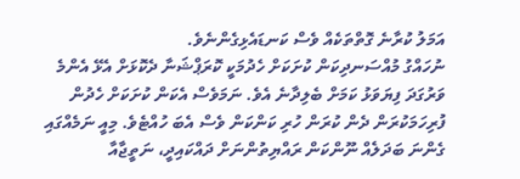އަމަލު ކުރާނެ ގޮތްތަކެއް ވެސް ކަނޑައެޅިގެންނެވެ.
ނުހައްގު މުއްސަނދިކަން ކުށަކަށް ހެދުމަކީ ކޮރަޕްޝަނާ ދެކޮޅަށް އެޅޭ އެންމެ ވަރުގަދަ ފިޔަވަޅު ކަމަށް ބެލިދާނެ އެވެ. ނަމަވެސް އެކަން ކުށަކަށް ހެދުން ފުރިހަމަކުރަން ދެން ކުރަން ހުރި ކަންކަން ވެސް އެބަ ހުއްޓެވެ. މިއީ ނަމެއްގައި ގެންނަ ބަދަލެއް ނޫންކަން ރައްޔިތުންނަށް ދައްކައިދީ، ނަތީޖާއާ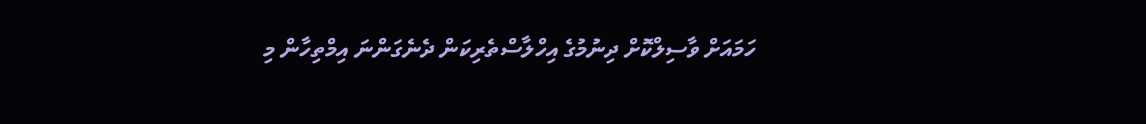ހަމައަށް ވާސިލްކޮށް ދިނުމުގެ އިހްލާސްތެރިކަން ދެނެގަންނަ އިމްތިހާން މި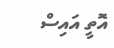އޮތީ އައިސް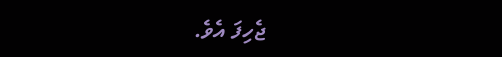ޖެހިފަ އެވެ.